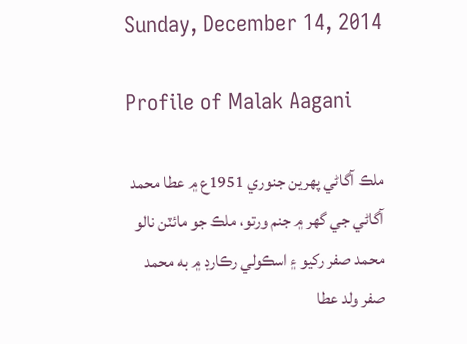Sunday, December 14, 2014

Profile of Malak Aagani

ملڪ آگاڻي پهرين جنوري 1951ع ۾ عطا محمد آگاڻي جي گهر ۾ جنم ورتو، ملڪ جو مائٽن نالو محمد صفر رکيو ۽ اسڪولي رڪارڊ ۾ به محمد صفر ولد عطا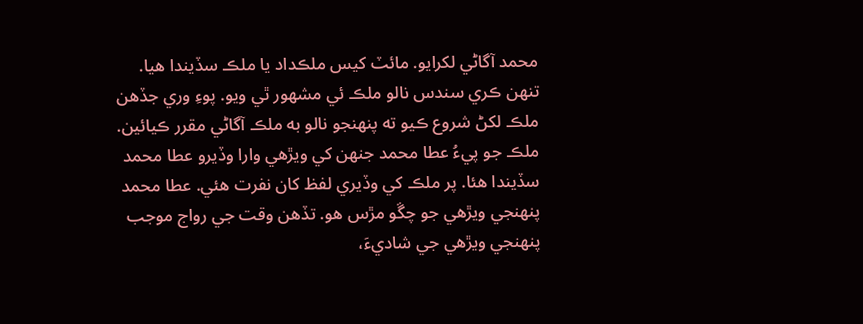محمد آگاڻي لکرايو. مائٽ کيس ملڪداد يا ملڪ سڏيندا هيا. تنهن ڪري سندس نالو ملڪ ئي مشهور ٿي ويو. پوءِ وري جڏهن ملڪ لکڻ شروع ڪيو ته پنهنجو نالو به ملڪ آگاڻي مقرر ڪيائين. ملڪ جو پيءُ عطا محمد جنهن کي ويڙهي وارا وڏيرو عطا محمد سڏيندا هئا. پر ملڪ کي وڏيري لفظ کان نفرت هئي. عطا محمد پنهنجي ويڙهي جو چڱو مڙس هو. تڏهن وقت جي رواج موجب پنهنجي ويڙهي جي شاديءَ،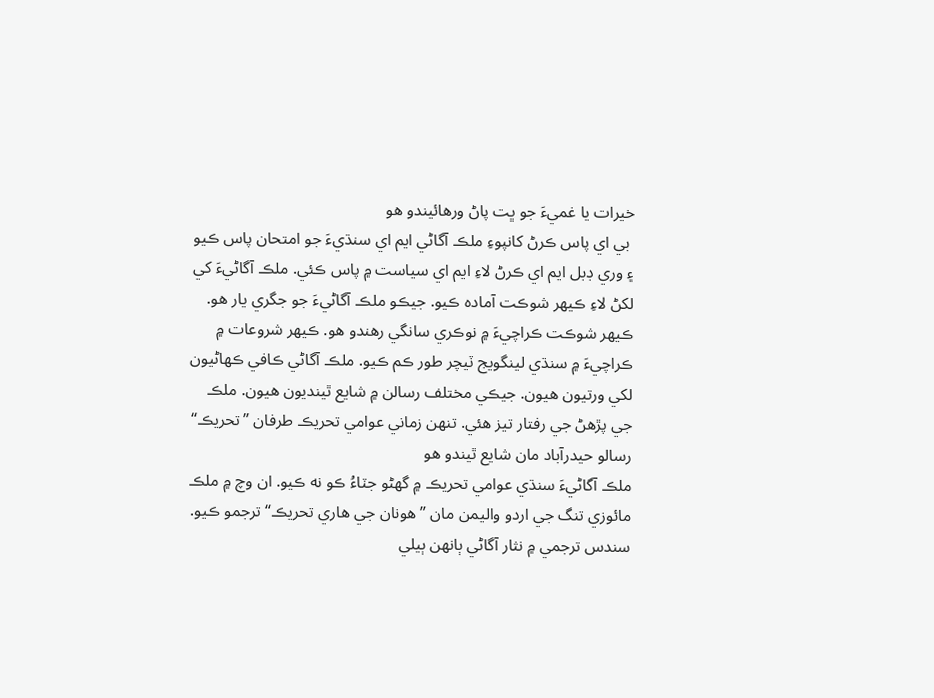خيرات يا غميءَ جو ڀت پاڻ ورهائيندو هو
 بي اي پاس ڪرڻ کانپوءِ ملڪ آگاڻي ايم اي سنڌيءَ جو امتحان پاس ڪيو ۽ وري ڊبل ايم اي ڪرڻ لاءِ ايم اي سياست ۾ پاس ڪئي. ملڪ آگاڻيءَ کي لکڻ لاءِ ڪيهر شوڪت آماده ڪيو. جيڪو ملڪ آگاڻيءَ جو جگري يار هو. ڪيهر شوڪت ڪراچيءَ ۾ نوڪري سانگي رهندو هو. ڪيهر شروعات ۾ ڪراچيءَ ۾ سنڌي لينگويج ٽيچر طور ڪم ڪيو. ملڪ آگاڻي ڪافي ڪهاڻيون لکي ورتيون هيون. جيڪي مختلف رسالن ۾ شايع ٿينديون هيون. ملڪ جي پڙهڻ جي رفتار تيز هئي. تنهن زماني عوامي تحريڪ طرفان ”تحريڪ“ رسالو حيدرآباد مان شايع ٿيندو هو
ملڪ آگاڻيءَ سنڌي عوامي تحريڪ ۾ گهڻو جٽاءُ ڪو نه ڪيو. ان وچ ۾ ملڪ مائوزي تنگ جي اردو واليمن مان ”هونان جي هاري تحريڪ“ ترجمو ڪيو. سندس ترجمي ۾ نثار آگاڻي ٻانهن ٻيلي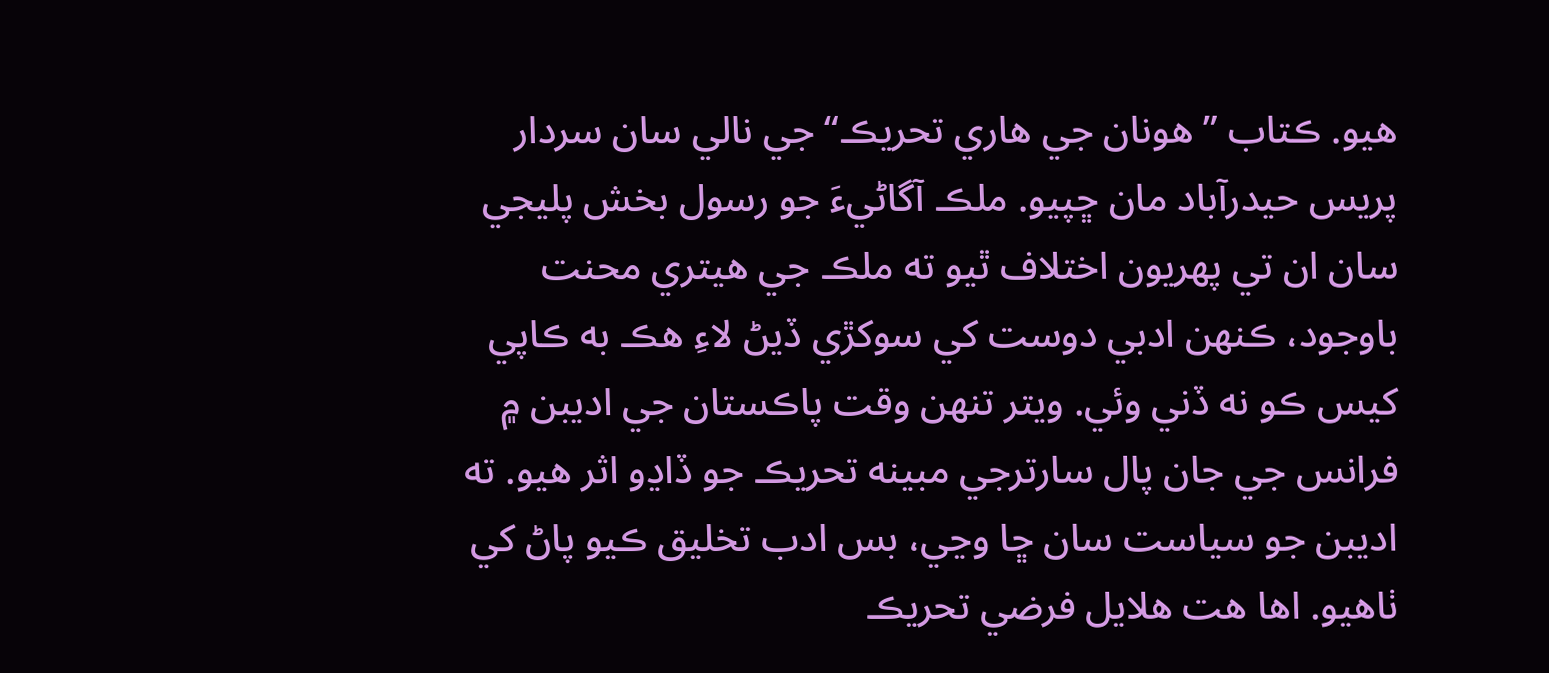هيو. ڪتاب ” هونان جي هاري تحريڪ“ جي نالي سان سردار پريس حيدرآباد مان ڇپيو. ملڪ آگاڻيءَ جو رسول بخش پليجي سان ان تي پهريون اختلاف ٿيو ته ملڪ جي هيتري محنت باوجود، ڪنهن ادبي دوست کي سوکڙي ڏيڻ لاءِ هڪ به ڪاپي کيس ڪو نه ڏني وئي. ويتر تنهن وقت پاڪستان جي اديبن ۾ فرانس جي جان پال سارترجي مبينه تحريڪ جو ڏاڍو اثر هيو. ته اديبن جو سياست سان ڇا وڃي، بس ادب تخليق ڪيو پاڻ کي ٺاهيو. اها هت هلايل فرضي تحريڪ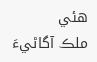هئي
ملڪ آگاڻيءَ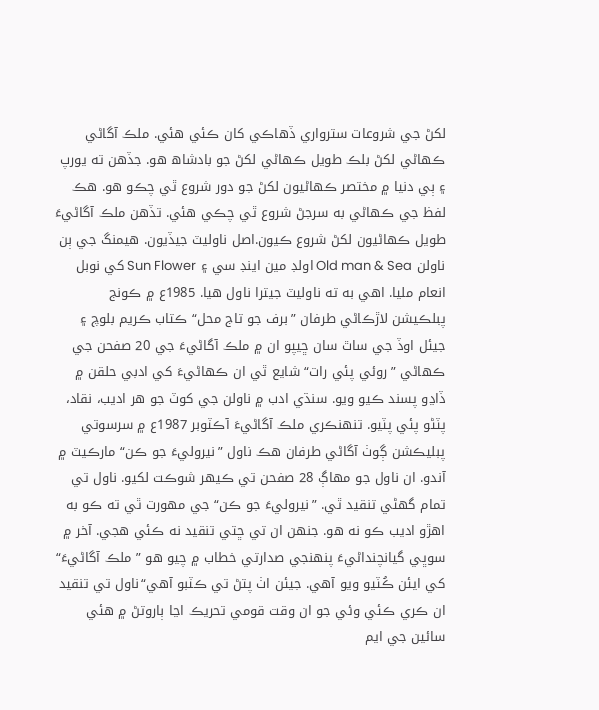لکڻ جي شروعات سترواري ڏهاڪي کان ڪئي هئي. ملڪ آگاڻي ڪهاڻي لکڻ بلڪ طويل ڪهاڻي لکڻ جو بادشاھ هو. جڏهن ته يورپ ۽ ٻي دنيا ۾ مختصر ڪهاڻيون لکڻ جو دور شروع ٿي چڪو هو. هڪ لفظ جي ڪهاڻي به سرجڻ شروع ٿي چڪي هئي. تڏهن ملڪ آگاڻيءَ طويل ڪهاڻيون لکڻ شروع ڪيون.اصل ناوليٽ جيڏيون. هيمنگ جي ٻن ناولن Old man & Sea اولڊ مين اينڊ سي ۽ Sun Flower کي نوبل انعام مليا. اهي به ته ناوليٽ جيترا ناول هيا. 1985ع ۾ ڪونج پبلڪيشن لاڙڪاڻي طرفان ”برف جو تاج محل“ ڪتاب ڪريم بلوچ ۽ جيئل اوڏ جي ساٿ سان ڇيپو ان ۾ ملڪ آگاڻيءَ جي 20 صفحن جي ڪهاڻي ”روئي پئي رات“ شايع ٿي ان ڪهاڻيءَ کي ادبي حلقن ۾ ڏاڍو پسند ڪيو ويو. سنڌي ادب ۾ ناولن جي کوٽ جو هر اديب، نقاد، پٽڻو پئي پٽيو. تنهنڪري ملڪ آگاڻيءَ آڪٽوبر 1987ع ۾ سرسوتي پبليڪشن ڳوٺ آگاڻي طرفان هڪ ناول ”نيروليءَ جو ڪن“ مارڪيٽ ۾ آندو. ان ناول جو مهاڳ 28 صفحن تي ڪيهر شوڪت لکيو. ناول تي تمام گهڻي تنقيد ٿي. ”نيروليءَ جو ڪن“ جي مهورت ٿي ته ڪو به اهڙو اديب ڪو نه هو. جنهن ان تي ڇتي تنقيد نه ڪئي هجي. آخر ۾ سوڀي گيانچنداڻيءَ پنهنجي صدارتي خطاب ۾ چيو هو ” ملڪ آگاڻيءَ“ کي ايئن ڪُٽيو ويو آهي. جيئن اٺ پتڻ تي ڪٽبو آهي“ناول تي تنقيد ان ڪري ڪئي وئي جو ان وقت قومي تحريڪ اڃا ٻاروتڻ ۾ هئي
سائين جي ايم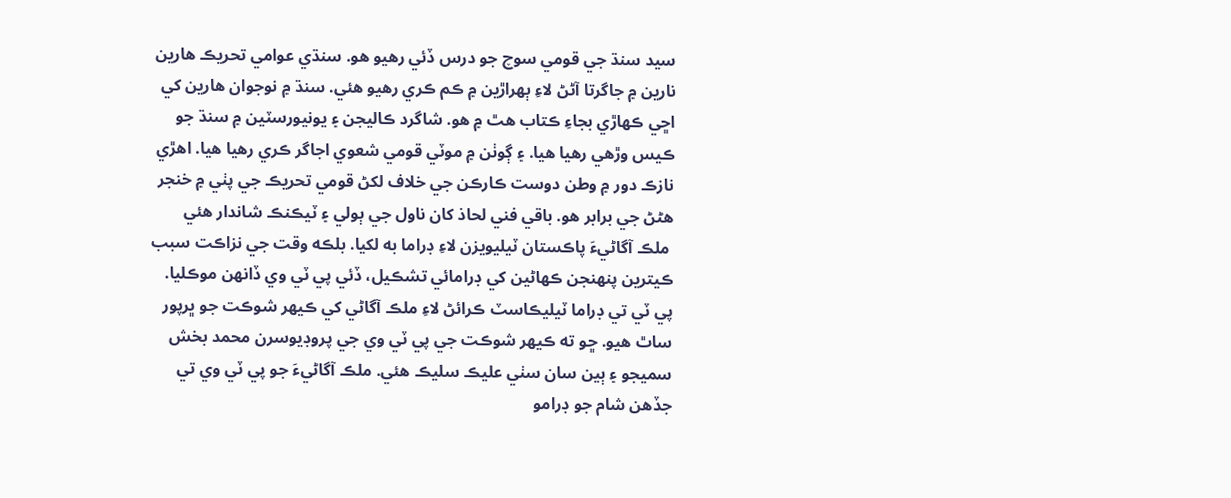سيد سنڌ جي قومي سوچ جو درس ڏئي رهيو هو. سنڌي عوامي تحريڪ هارين نارين ۾ جاگرتا آڻڻ لاءِ ٻهراڙين ۾ ڪم ڪري رهيو هئي. سنڌ ۾ نوجوان هارين کي اڇي ڪهاڙي بجاءِ ڪتاب هٿ ۾ هو. شاگرد ڪاليجن ۽ يونيورسٽين ۾ سنڌ جو ڪيس وڙهي رهيا هيا. ۽ ڳوٺن ۾ موٽي قومي شعوي اجاگر ڪري رهيا هيا. اهڙي نازڪ دور ۾ وطن دوست ڪارڪن جي خلاف لکڻ قومي تحريڪ جي پٺي ۾ خنجر هڻڻ جي برابر هو. باقي فني لحاذ کان ناول جي ٻولي ۽ ٽيڪنڪ شاندار هئي
 ملڪ آگاڻيءَ پاڪستان ٽيليويزن لاءِ ڊراما به لکيا. بلڪه وقت جي نزاڪت سبب ڪيترين پنهنجن ڪهاڻين کي ڊرامائي تشڪيل، ڏئي پي ٽي وي ڏانهن موڪليا. پي ٽي تي ڊراما ٽيليڪاسٽ ڪرائڻ لاءِ ملڪ آگاڻي کي ڪيهر شوڪت جو ڀرپور ساٿ هيو. ڇو ته ڪيهر شوڪت جي پي ٽي وي جي پروڊيوسرن محمد بخش سميجو ۽ ٻين سان سٺي عليڪ سليڪ هئي. ملڪ آگاڻيءَ جو پي ٽي وي تي جڏهن شام جو ڊرامو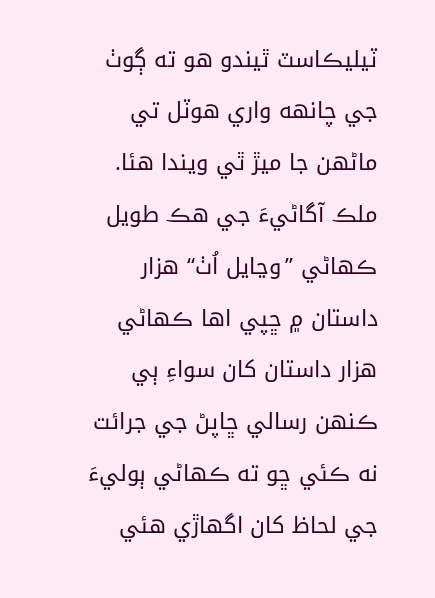ٽيليڪاسٽ ٿيندو هو ته ڳوٺ جي چانهه واري هوٽل تي ماڻهن جا ميڙ ٿي ويندا هئا. ملڪ آگاڻيءَ جي هڪ طويل ڪهاڻي ”وڃايل اُٺ“ هزار داستان ۾ ڇپي اها ڪهاڻي هزار داستان کان سواءِ ٻي ڪنهن رسالي ڇاپڻ جي جرائت نه ڪئي ڇو ته ڪهاڻي ٻوليءَ جي لحاظ کان اگهاڙي هئي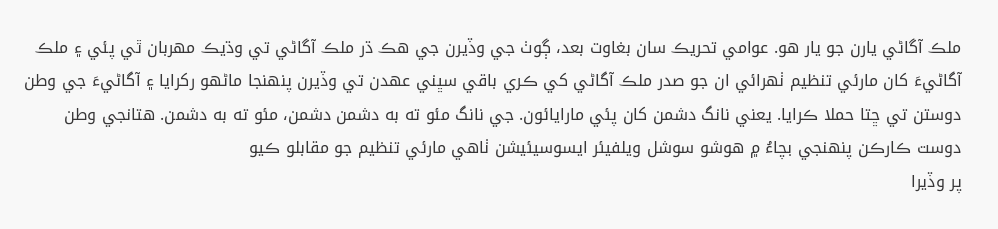ملڪ آگاڻي يارن جو يار هو. عوامي تحريڪ سان بغاوت بعد، ڳوٺ جي وڏيرن جي هڪ ڌر ملڪ آگاڻي تي وڌيڪ مهربان ٿي پئي ۽ ملڪ آگاڻيءَ کان مارئي تنظيم ٺهرائي ان جو صدر ملڪ آگاڻي کي ڪري باقي سڀني عهدن تي وڏيرن پنهنجا ماڻهو رکرايا ۽ آگاڻيءَ جي وطن دوستن تي ڇتا حملا ڪرايا. يعني نانگ دشمن کان پئي مارايائون. جي نانگ مئو ته به دشمن دشمن، مئو ته به دشمن. هتانجي وطن دوست ڪارڪن پنهنجي بچاءُ ۾ هوشو سوشل ويلفيئر ايسوسيئيشن ٺاهي مارئي تنظيم جو مقابلو ڪيو
پر وڏيرا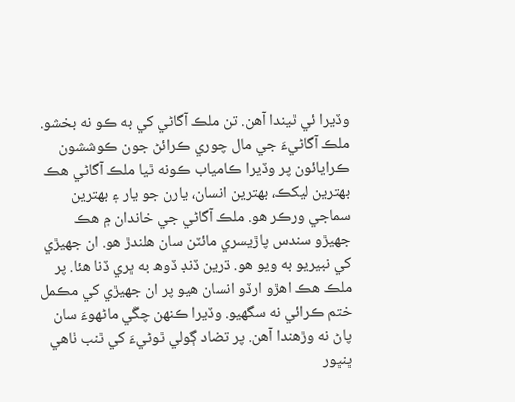وڏيرا ئي ٿيندا آهن. تن ملڪ آگاڻي کي به ڪو نه بخشو. ملڪ آگاڻيءَ جي مال چوري ڪرائڻ جون ڪوششون ڪرايائون پر وڏيرا ڪامياب ڪونه ٿيا ملڪ آگاڻي هڪ بهترين ليکڪ، بهترين انسان، يارن جو يار ۽ بهترين سماجي ورڪر هو. ملڪ آگاڻي جي خاندان ۾ هڪ جهيڙو سندس پاڙيسري مائٽن سان هلندڙ هو. ان جهيڙي کي نبيريو به ويو هو. ڌرين ڏنڊ ڏوھ به ڀري ڏنا هئا. پر ملڪ هڪ اهڙو ارڏو انسان هيو پر ان جهيڙي کي مڪمل ختم ڪرائي نه سگهيو. وڏيرا ڪنهن چڱي ماڻهوءَ سان پاڻ نه وڙهندا آهن. پر تضاد ڳولي ٿوڻيءَ کي ٿنب ٺاهي ڀنڀور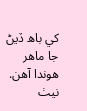کي باھ ڏيڻ جا ماهر هوندا آهن. نيٺ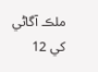ملڪ آگاڻي کي 12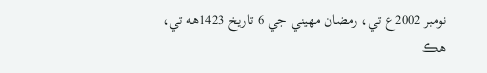نومبر 2002ع تي، رمضان مهيني جي 6 تاريخ 1423هه تي، هڪ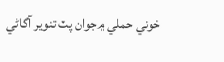خوني حملي ۾جوان پٽ تنوير آگاڻي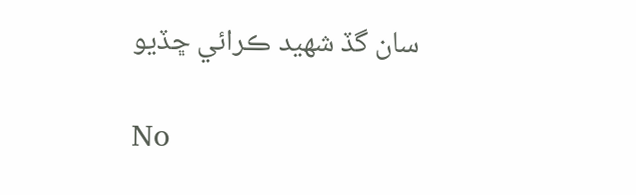سان گڏ شهيد ڪرائي ڇڏيو

No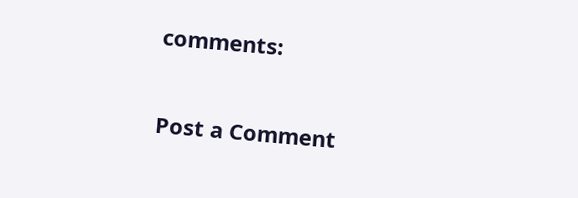comments:

Post a Comment